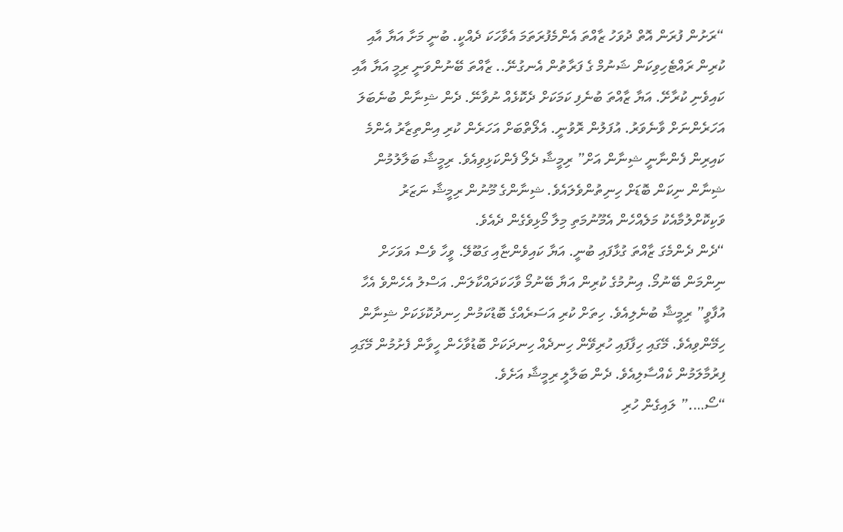“ރަށުން ފުރަން އޮތް ދުވަހު ޒާއްތަ އެންމެފުރަތަމަ އެވާހަކަ ދެއްކީ. ބުނީ މަށާ އަޔާ އާއި ކުރިން ރައްޓެހިވިކަން ޝަނުމް ގެ ފަރާތުން އެނގުނޭ.. ޒާއްތަ ބޭނުންވަނީ ރިމީ އަޔާ އާއި ކައިވެނި ކުރާށޭ. އަޔާ ޒާއްތަ ބުނެފި ކަމަކަށް ދެކޮޅެއް ނުވާނޭ. ދެން ޝިނާން ބުނެބަލަ އަހަރެންނަށް ވާނެވަރު. އުފަލުން ރޮވުނީ. އެލޯތްބަށް އަހަރެން ކުރި އިންތިޒާރު އެންމެ ކައިރިން ފެންނާނީ ޝިނާން އަށް” ރިމީޝާ ދެލޯ ފެންކަޅިވިއެވެ. ރިމީޝާ ބަލާލުމުން ޝިނާން ނިކަން ބޮޑަށް ހިނިތުންވެލައެވެ. ޝިނާންގެ މޫނުން ރިމީޝާ ނަޒަރު ވަކިކޮށްލުމާއެކު މަލެއްހެން އެމޫނުމަތި މިލާ މޯޅިވެގެން ދެއެވެ.
“ދެން ދެންމެގަ ޒާއްތަ ގުޅާފައި ބުނީ. އަޔާ ކައިވެންޏާއި ގަބޫލޭ. ވީހާ ވެސް އަވަހަށް ނިންމަން ބޭނުމޯ. އިނުމުގެ ކުރިން އަޔާ ބޭނުމޯ ވާހަކަދައްކާލަން. އަސްލު އެހެންވެ އެހާ އުފާވީ” ރިމީޝާ ބުނެލިއެވެ. ހިތަށް ކުރި އަސަރެއްގެ ބޮޑުކަމުން ހިނދުކޮޅަކަށް ޝިނާން ހިމޭންވިއެވެ. މޭގައި ހިފާފައި ހުރިވޭން ހިނދެއް ހިނދަކަށް ބޮޑުވާހެން ހީވާން ފެށުމުން މޭގައި ފިރުމާލަމުން ކެއްސާލިއެވެ. ދެން ބަލާލީ ރިމީޝާ އަށެވެ.
“ސޯ….” ލައިގެން ހުރި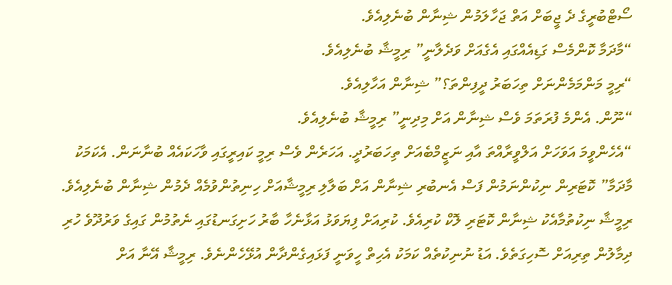ސޯޓްބުރީގެ ދެ ޖީބަށް އަތް ޖަހާލަމުން ޝިނާން ބުނެލިއެވެ.
“މާދަމާ ކޮންމެސް ގަޑިއެއްގައި އެގެއަށް ވަދެލާނީ” ރިމީޝާ ބުނެލިއެވެ.
“ރިމީ މަންމަމެންނަށް ތިހަބަރު ދީފިންތަ؟” ޝިނާން އަހާލިއެވެ.
“ނޫން. އެންމެ ފުރަތަމަ ވެސް ޝިނާން އަށް މިދިނީ” ރިމީޝާ ބުނެލިއެވެ.
“އެހެންވީމަ އަވަހަށް އަލްވީރާއްތަ އާއި ނަޒީމްބެއަށް ތިހަބަރުދީ. އަހަރެން ވެސް ރިމީ ކައިރީގައި ވާހަކައެއް ބުނާނަން. އެކަމަކު މާދަމާ” ކޮޓަރިން ނިކުންނަމުން ފަސް އެނބުރި ޝިނާން އަށް ބަލާލި ރިމީޝާއަށް ހިނިތުންވުމެއް ދެމުން ޝިނާން ބުނެލިއެވެ. ރިމީޝާ ނިކުތުމާއެކު ޝިނާން ކޮޓަރި ލޮކް ކުރިއެވެ. ކުރިއަށް ފިޔަވަޅު އަޅާނެހާ ބާރު ހަށިގަނޑުގައި ނެތުމުން ގައިގެ ވަރުދޫވެ ހުރި ދިމާލުން ތިރިއަށް ސޮހިގަތެވެ. އަޑު ނުނިކުތެއް ކަމަކު އެހިތް ހީވަނީ ފަޅައިގެންދާން އުޅޭހެންނެވެ. ރިމީޝާ އޭނާ އަށް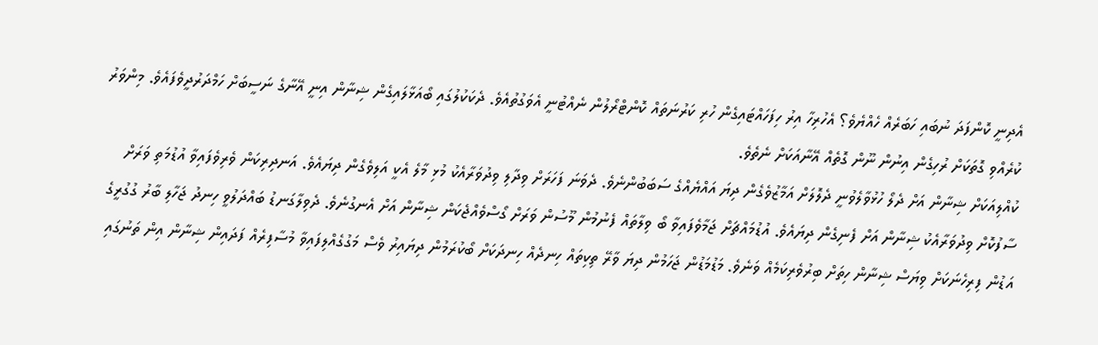އެދިނީ ކޮންފަދަ ނުބައި ހަބަރެއް ހެއްޔެވެ؟ އެހުރިހާ އިރު ހިފަހައްޓައިގެން ހުރި ކަރުނަތައް ކޮންޓްރޯލުން ނެއްޓުނީ އެވަގުތުއެވެ. ދެކަކުލުގައި ބޯއަޅާލައިގެން ޝިނާން އިނީ އޭނާގެ ނަސީބަށް ހަމްދަރުދީވެފައެވެ. މިންވަރު ކުރެއްވި ގޮތަކަށް ރުހިގެން އިނުން ނޫން ގޮތެއް އޭނާއަކަށް ނެތެވެ.
ކުއްލިއަކަށް ޝިނާން އަށް ދެލޯ ހުޅުވާލެވުނީ ދެލޮލަށް އަމާޒުވެގެން ދިޔަ އައްޔެއްގެ ސަބަބުންނެވެ. ދެވަނަ ފަހަރަށް ވިދާލި ވިދުވަރާއެކު މުޅި މާލެ އެކީ އަލިވެގެން ދިޔައެވެ. އަނދިރިކަން ވެރިވެފައިވާ އުޑުމަތި ވަރަށް ސާފުކޮށް ވިދުވަރާއެކު ޝިނާން އަށް ފެނިގެން ދިޔައެވެ. އުޑުމައްޗަށް ޖަމާވެފައިވާ ބޯ ވިލާތައް ފެނުމުން މޫސުން ވަރަށް ގޯސްވެއްޖެކަން ޝިނާން އަށް އެނގުނެވެ. ދެވިލާގަނޑު ބައްދަލުވީ ހިނދު ޖަހާލި ބާރު ގުގުރީގެ އަޑުން ފިރިހެނަކަށް ވިޔަސް ޝިނާން ހިތަށް ބިރުވެރިކަމެއް ވަނެވެ. މަޑުމަޑުން ޖަހަމުން ދިޔަ ވާރޭ ތިކިތައް ހިނދެއް ހިނދަކަށް ބޯކުރަމުން ދިޔައިރު ވެސް މަގުގެއްލިފައިވާ މުސާފިރެއް ފަދައިން ޝިނާން އިން ތަނުގައި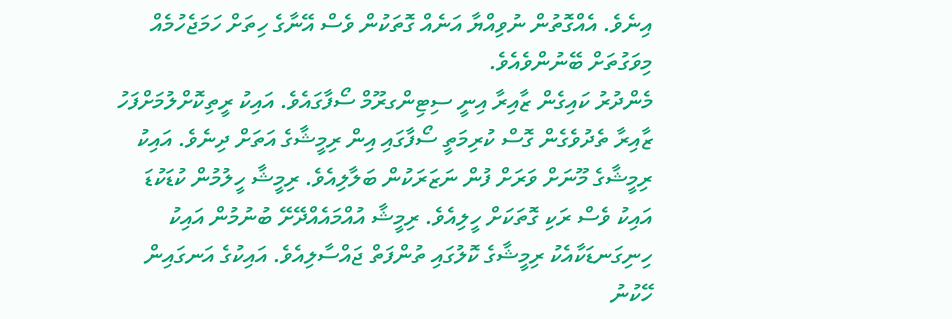އިނެވެ. އެއްގޮތުން ނުވިއްޔާ އަނެއް ގޮތަކުން ވެސް އޭނާގެ ހިތަށް ހަމަޖެހުމެއް މިވަގުތަށް ބޭނުންވެއެވެ.
މެންދުރު ކައިގެން ޒާއިރާ އިނީ ސިޓިންގރޫމް ސޯފާގައެވެ. އައިކު ރީތިކޮށްލުމަށްފަހު ޒާއިރާ ތެދުވެގެން ގޮސް ކުރިމަތީ ސޯފާގައި އިން ރިމީޝާގެ އަތަށް ދިނެވެ. އައިކު ރިމީޝާގެ މޫނަށް ވަރަށް ފުން ނަޒަރަކުން ބަލާލިއެވެ. ރިމީޝާ ހީލުމުން ކުޑަކުޑަ އައިކު ވެސް ރަކި ގޮތަކަށް ހީލިއެވެ. ރިމީޝާ އުއްމައެއްދޭށޭ ބުނުމުން އައިކު ހިނިގަނޑަކާއެކު ރިމީޝާގެ ކޮލުގައި ތުންފަތް ޖައްސާލިއެވެ. އައިކުގެ އަނގައިން ހޭކުނު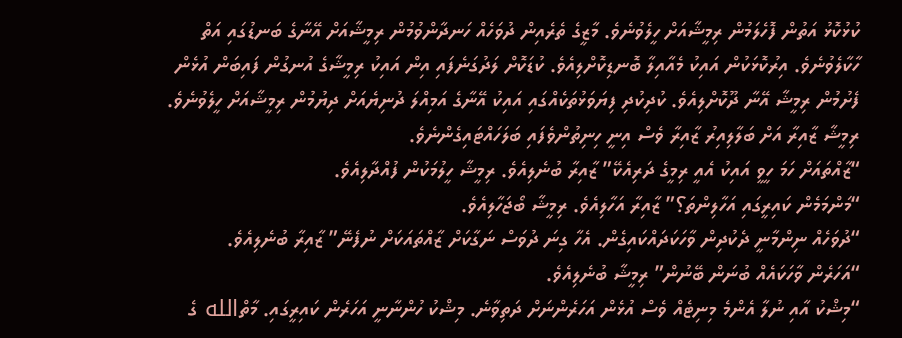ކުޅުކޮޅު އަތުން ފޮހެލަމުން ރިމީޝާއަށް ހީލެވުނެވެ. މާޒީގެ ތެރެއިން ދުވަހެއް ހަނދާންވުމުން ރިމީޝާއަށް އޭނާގެ ބަނޑުގައި އަތް ހާކާލެވުނެވެ. އިރުކޮޅަކުން އައިކު މެއާއިލާ ބޮނޑިކޮށްލިއެވެ. ކުޑަކޮށް ލަދުގަނެފައި އިން އައިކު ރިމީޝާގެ އުނގުން ފައިބަން އުޅެން ފެށުމުން ރިމީޝާ އޭނާ ދޫކޮށްލިއެވެ. ކުދިކުދި ފިޔަވަޅުތަކެއްގައި އައިކު އޭނާގެ އަމިއްލަ ދުނިޔެއަށް ދިޔުމުން ރިމީޝާއަށް ހީލެވުނެވެ. ރިމީޝާ ޒާއިރާ އަށް ބަލާލިއިރު ޒާއިރާ ވެސް އިނީ ހިނިތުންވެފައި ބަލަހައްޓައިގެންނެވެ.
“ޒާއްތައަށް ހަމަ ހީވީ އައިކު އެއީ ރިމީގެ ދަރިއެކޭ” ޒާއިރާ ބުނެލިއެވެ. ރިމީޝާ ހީލުމަކުން ފުއްދާލިއެވެ.
“މަންމަމެން ކައިރީގައި އަހާލިންތަ؟” ޒާއިރާ އަހާލިއެވެ. ރިމީޝާ ބޯޖަހާލިއެވެ.
“ދުވަހެއް ނިންމާނީ ދެކުދިން ވާހަކަދައްކައިގެން. އެހާ ގިނަ ދުވަސް ނަގާކަށް ޒާއްތައަކަށް ނުފެނޭ” ޒާއިރާ ބުނެލިއެވެ.
“އަހަރެން ވާހަކައެއް ބުނަން ބޭނުން” ރިމީޝާ ބުނެލިއެވެ.
“މިޝްކު އާއި ނުލާ އެންމެ މިނިޓެއް ވެސް އުޅެން އަހަރެންނަށް ދަތިވާނެ. މިޝްކު ހުންނާނީ އަހަރެން ކައިރީގައި. މާތްالله ގެ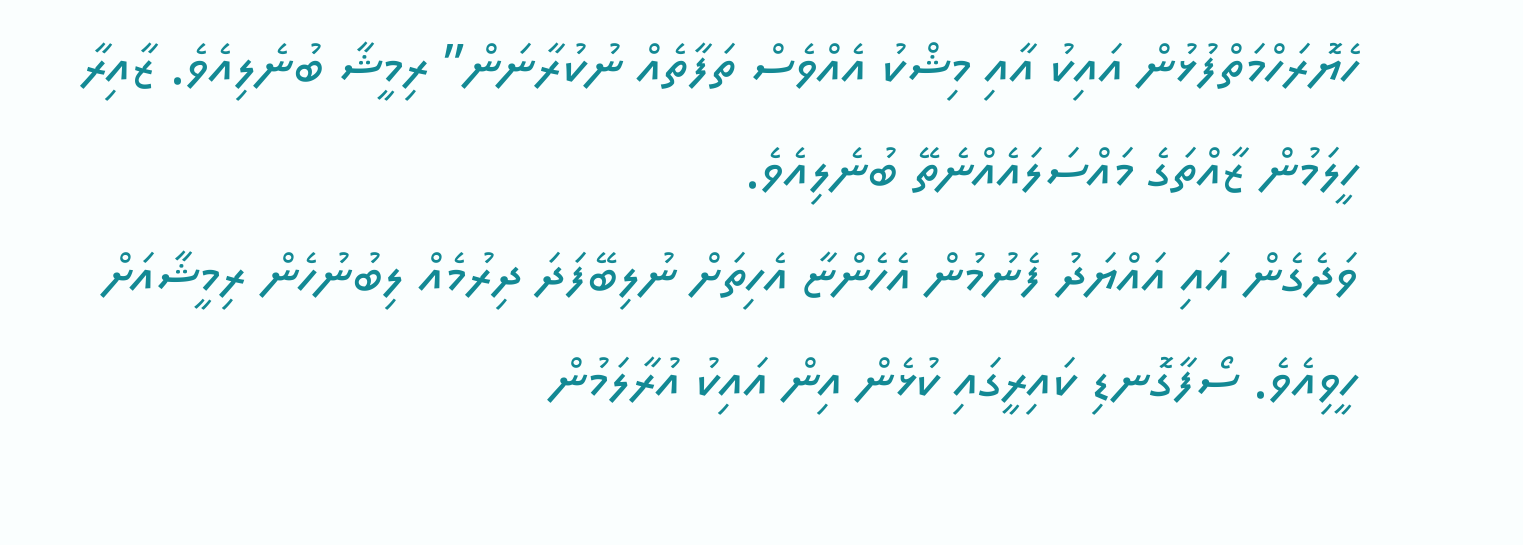ހެޔޮރަހްމަތްފުޅުން އައިކު އާއި މިޝްކު އެއްވެސް ތަފާތެއް ނުކުރާނަން” ރިމީޝާ ބުނެލިއެވެ. ޒާއިރާ ހީލަމުން ޒާއްތަގެ މައްސަލައެއްނެތޭ ބުނެލިއެވެ.
ވަދެގެން އައި އައްޔަދު ފެނުމުން އެހެންޏާ އެހިތަށް ނުލިބޭފަދަ ދިރުމެއް ލިބުނުހެން ރިމީޝާއަށް ހީވިއެވެ. ސޯފާގޮނޑި ކައިރީގައި ކުޅެން އިން އައިކު އުރާލަމުން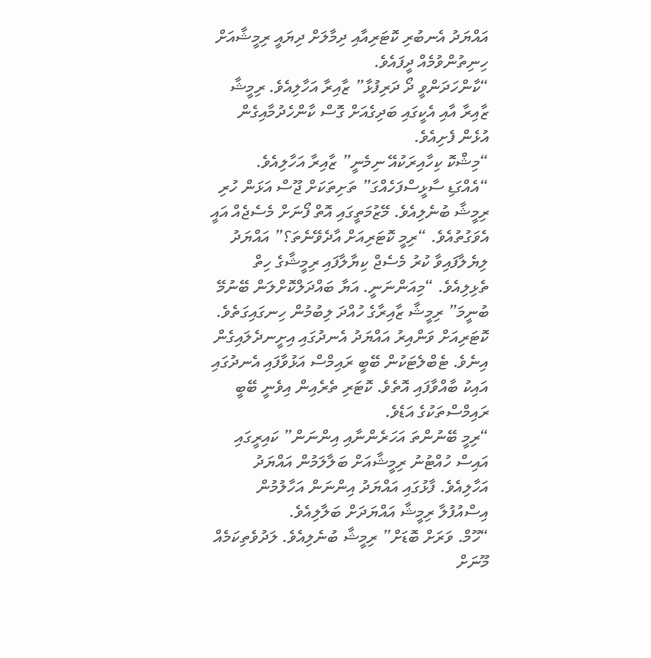އައްޔަދު އެނބުރި ކޮޓަރިއާއި ދިމާލަށް ދިޔައީ ރިމީޝާއަށް ހިނިތުންވުމެއް ދީފައެވެ.
“ކާންހަދަންވީ ދޯ ދަރިފުޅާ” ޒާއިރާ އަހާލިއެވެ. ރިމީޝާ ޒާއިރާ އާއި އެކީގައި ބަދިގެއަށް ގޮސް ކާންހެދުމާއިގެން އުޅެން ފެށިއެވެ.
“މިޝްކޮ ކިހާއިރަކުއޭ ނިމެނީ” ޒާއިރާ އަހާލިއެވެ.
“އެއްގަޑި ސާޅީސްފަހެއްގަ” ތަށިތަކަށް ޖޫސް އަޅަން ހުރި ރިމީޝާ ބުނެލިއެވެ. މޭޒުމަތީގައި އޮތް ފޯނަށް މެސެޖެއް އައީ އެވަގުތުއެވެ. “ރިމީ ކޮޓަރިއަށް އާދެވޭނެތަ؟” އައްޔަދު ލިޔެލާފައިވާ ކުރު މެސެޖް ކިޔާލާފައި ރިމީޝާގެ ހިތް ތެޅިލިއެވެ. “މިއަންނަނީ. އަޔާ ބައްދަލްކޮށްލަން ބޭނުމޭ ބުނީމަ” ރިމީޝާ ޒާއިރާގެ ހުއްދަ ލިބުމުން ހިނގައިގަތެވެ. ކޮޓަރިއަށް ވަންއިރު އައްޔަދު އެނދުގައި އިށީނދެލައިގެން އިނެވެ. ޓެބްލެޓަކުން ބޭބީ ރައިމްސް އަޅުވާފައި އެނދުގައި އައިކު ބާއްވާފައި އޮތެވެ. ކޮޓަރި ތެރެއިން އިވެނީ ބޭބީ ރައިމްސްތަކުގެ އަޑެވެ.
“ރިމީ ބޭނުންތަ އަހަރެންނާއި އިންނަން” ކައިރީގައި އައިސް ހުއްޓުނު ރިމީޝާއަށް ބަލާލަމުން އައްޔަދު އަހާލިއެވެ. ފާޅުގައި އައްޔަދު އިންނަން އަހާލުމުން އިސްއުފުލާ ރިމީޝާ އައްޔަދަށް ބަލާލިއެވެ.
“ހޫމް. ވަރަށް ބޮޑަށް” ރިމީޝާ ބުނެލިއެވެ. ލަދުވެތިކަމެއް މޫނަށް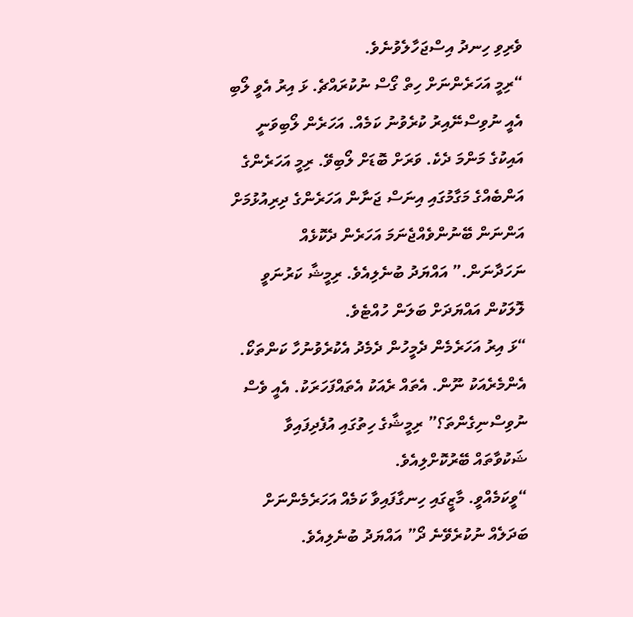ވެރިވި ހިނދު އިސްޖަހާލެވުނެވެ.
“ރިމީ އަހަރެންނަށް ހިތް ގޯސް ނުކުރައްޗެ. ޅަ އިރު އެވީ ލޯބި އެއީ ނުވިސްނޭއިރު ކުރެވުނު ކަމެއް. އަހަރެން ލޯބިވަނީ އައިކުގެ މަންމަ ދެކެ. ވަރަށް ބޮޑަށް ލޯބިވޭ. ރިމީ އަހަރެންގެ އަންބެއްގެ މަގާމުގައި އިނަސް ޖަނާން އަހަރެންގެ ދިރިއުޅުމަށް އަންނަން ބޭނުންވެއްޖެނަމަ އަހަރެން ދެކޮޅެއް ނަހަދާނަން.” އައްޔަދު ބުނެލިއެވެ. ރިމީޝާ ކަރުނަވީ ލޮލަކުން އައްޔަދަށް ބަލަން ހުއްޓެވެ.
“ޅަ އިރު އަހަރެމެން ދެމީހުން ދެމެދު އެކުރެވުނުހާ ކަންތަކޯ. އެންމެރެއަކު ނޫން. އެތައް ރެއަކު އެތައްފަހަރަކު. އެއީ ވެސް ނުވިސްނިގެންތަ؟” ރިމީޝާގެ ހިތުގައި އުފެދިފައިވާ ޝަކުވާތައް ބޭރުކޮށްލިއެވެ.
“ވީކަމެއްވީ. މާޒީގައި ހިނގާފައިވާ ކަމެއް އަހަރެމެންނަށް ބަދަލެއް ނުކުރެވޭނެ ދޯ” އައްޔަދު ބުނެލިއެވެ.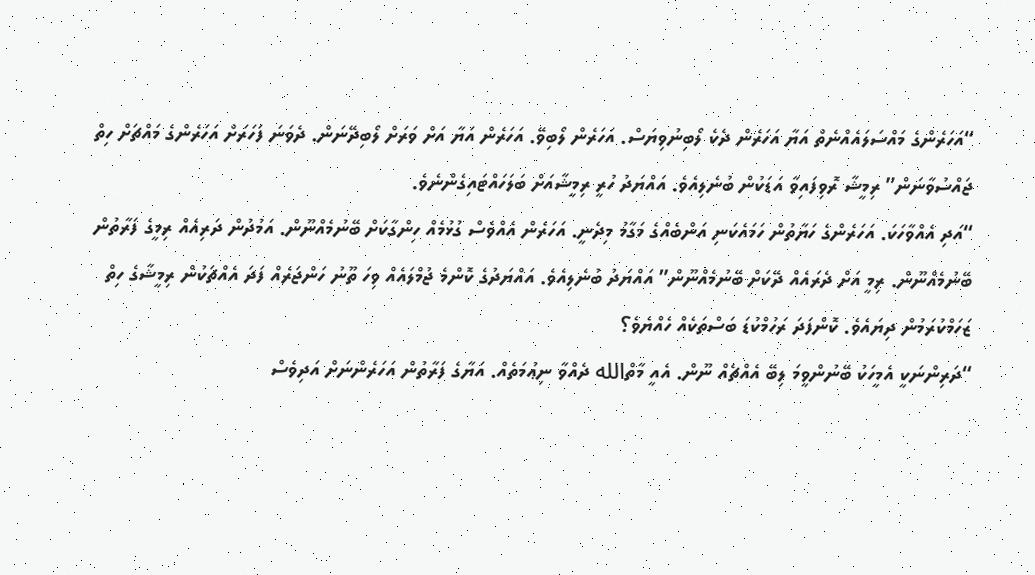“އަހަރެންގެ މައްސަލައެއްނެތް އަޔާ އަހަރެން ދެކެ ލޯބިނުވިޔަސް. އަހަރެން ލޯބިވޭ. އަހަރެން އަޔާ އަށް ވަރަށް ލޯބިދޭނަން. ދެވަނަ ފަހަރަށް އަހަރެންގެ މައްޗަށް ހިތް ޖައްސުވާނަން” ރިމީޝާ ރޮވިފައިވާ އަޑަކުން ބުނެލިއެވެ. އައްޔަދު ހުރީ ރިމީޝާއަށް ބަލަހައްޓައިގެންނެވެ.
“އަދި އެއްވާހަކަ. އަހަރެންގެ ހަޔާތުން ހަމައެކަނި އަންބެއްގެ މަގާމު މިދެނީ. އަހަރެން އެއްވެސް ގުޅުމެއް ހިންގާކަށް ބޭނުމެއްނޫން. އަމުދުން ދަރިއެއް ރިމީގެ ފަރާތުން ބޭނުމެއްނޫން. ރިމީ އަށް ދެރައެއް ދޭކަށް ބޭނުމެއްނޫން” އައްޔަދު ބުނެލިއެވެ. އައްޔަދުގެ ކޮންމެ ޖުމްލައެއް ވިހަ ތޫނު ހަންޖަރެއް ފަދަ އެއްޗަކުން ރިމީޝާގެ ހިތް ޒަހަމްކުރަމުން ދިޔައެވެ. ކޮންފަދަ ރަހުމްކުޑަ ބަސްތަކެއް ހެއްޔެވެ؟
“ދަރިންނަކީ އެމީހަކު ބޭނުންވީމަ ލިބޭ އެއްޗެއް ނޫން. އެއީ މާތްالله ދެއްވާ ނިޢުމަތެއް. އަޔާގެ ފަރާތުން އަހަރެންނަށް އަދިވެސް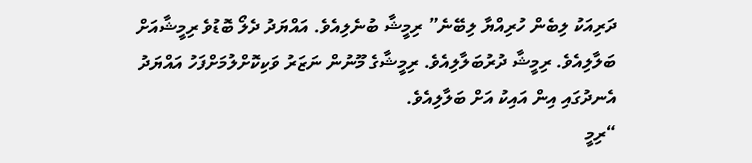ދަރިއަކު ލިބެން ހުރިއްޔާ ލިބޭނެ” ރިމީޝާ ބުނެލިއެވެ. އައްޔަދު ދެލޯ ބޮޑުވެ ރިމީޝާއަށް ބަލާލިއެވެ. ރިމީޝާ ދުރުބަލާލިއެވެ. ރިމީޝާގެ މޫނުން ނަޒަރު ވަކިކޮށްލުމަށްފަހު އައްޔަދު އެނދުގައި އިން އައިކު އަށް ބަލާލިއެވެ.
“ރިމީ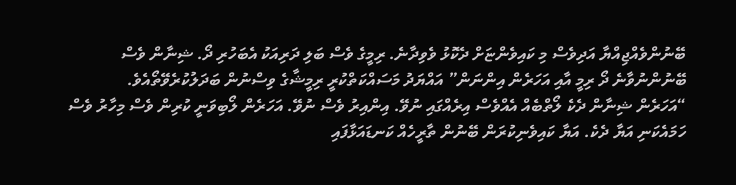ބޭނުންވެއްޖިއްޔާ އަދިވެސް މި ކައިވެންޏަށް ދެކޮޅު ވެވިދާނެ. ރިމީގެ ވެސް ބަލި ދަރިއަކު އެބަހުރި ދޯ. ޝިނާން ވެސް ބޭނުންނުވާނެ ދޯ ރިމީ އާއި އަހަރެން އިންނަން” އައްޔަދު މަސައްކަތްކުރީ ރިމީޝާގެ ވިސްނުން ބަދަލުކުރެވޭތޯއެވެ.
“އަހަރެން ޝިނާން ދެކެ ލޯތްބެއް އެއްވެސް އިރެއްގައި ނުވޭ. އިންއިރު ވެސް ނުވޭ. އަހަރެން ލޯބިވަނީ ކުރިން ވެސް މިހާރު ވެސް ހަމައެކަނި އަޔާ ދެކެ. އަޔާ ކައިވެނިކުރަން ބޭނުން ތާރީހެއް ކަނޑައަޅާފައި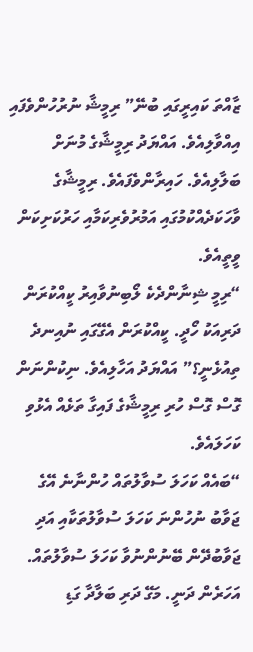ޒާއްތަ ކައިރީގައި ބުނޭ” ރިމީޝާ ނުރުހުންވެފައި އިއްވާލިއެވެ. އައްޔަދު ރިމީޝާގެ މުނަށް ބަލާލިއެވެ. ހައިރާންވެފައެވެ. ރިމީޝާގެ ވާހަކަދެއްކުމުގައި އަމުރުވެރިކަމާއި ހަރުކަށިކަން ވީތީއެވެ.
“ރިމީ ޝިނާންދެކެ ލޯބިނުވާއިރު ކީއްކުރަން ދަރިއަކު ހޯދީ. ކީއްކުރަން އެގޭގައި ނުއިނދެ ތިއުޅެނީ؟” އައްޔަދު އަހާލިއެވެ. ނިކުންނަން ގޮސް ގޮސް ހުރި ރިމީޝާގެ ފައިގާ ތަޅެއް އެޅުވި ކަހަލައެވެ.
“ބައެއް ކަހަލަ ސުވާލުތައް ހުންނާނެ އޭގެ ޖަވާބު ނުހުންނަ ކަހަލަ ސުވާލުތަކާއި އަދި ޖަވާބުދޭން ބޭނުންނުވާ ކަހަލަ ސުވާލުތައް. އަހަރެން ދަނީ. މަގޭ ދަރި ބަލާދާ ގަޑި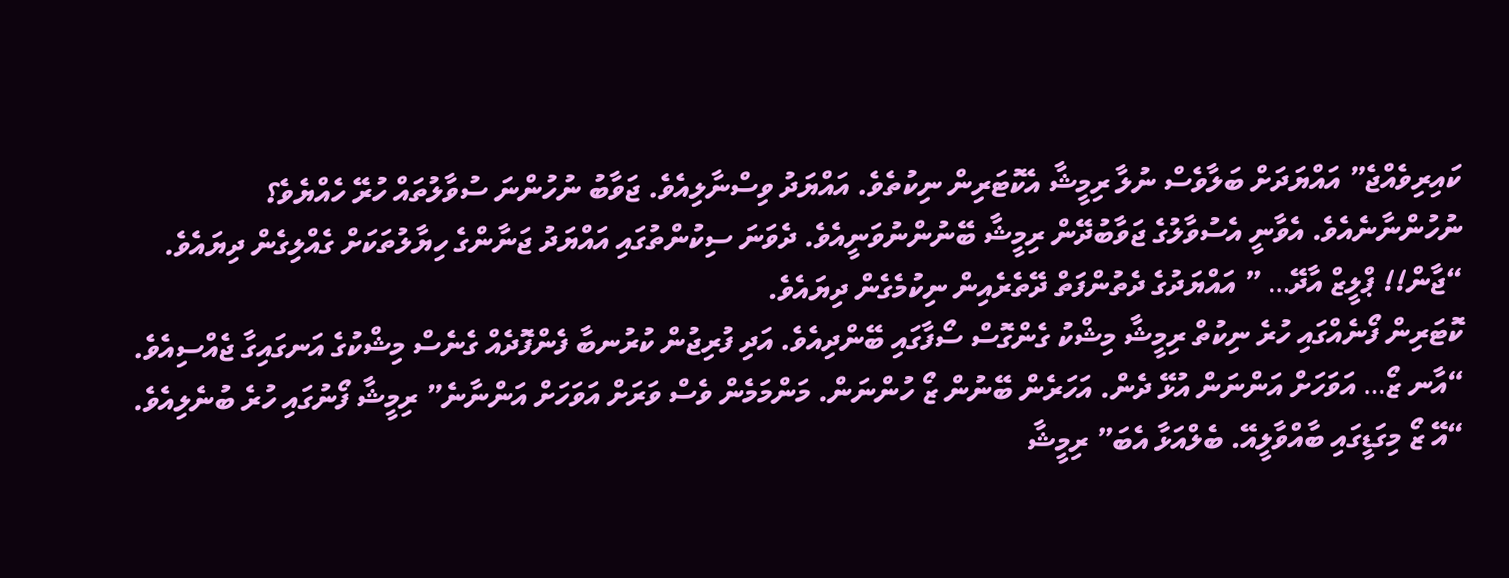ކައިރިވެއްޖެ” އައްޔަދަށް ބަލާވެސް ނުލާ ރިމީޝާ އެކޮޓަރިން ނިކުތެވެ. އައްޔަދު ވިސްނާލިއެވެ. ޖަވާބު ނުހުންނަ ސުވާލުތައް ހުރޭ ހެއްޔެވެ؟ ނުހުންނާނެއެވެ. އެވާނީ އެސުވާލުގެ ޖަވާބުދޭން ރިމީޝާ ބޭނުންނުވަނީއެވެ. ދެވަނަ ސިކުންތުގައި އައްޔަދު ޖަނާންގެ ހިޔާލުތަކަށް ގެއްލިގެން ދިޔައެވެ.
“ޖާން!! ޕްލީޒް އާދޭ… ” އައްޔަދުގެ ދެތުންފަތް ދޭތެރެއިން ނިކުމެގެން ދިޔައެވެ.
ކޮޓަރިން ފޯނެއްގައި ހުރެ ނިކުތް ރިމީޝާ މިޝްކު ގެންގޮސް ސޯފާގައި ބޭންދިއެވެ. އަދި ފުރިޖުން ކުރުނބާ ފެންފޮދެއް ގެނެސް މިޝްކުގެ އަނގައިގާ ޖެއްސިއެވެ.
“އާނ ޒޯ… އަވަހަށް އަންނަން އުޅޭ ދެން. އަހަރެން ބޭނުން ޒޯ ހުންނަން. މަންމަމެން ވެސް ވަރަށް އަވަހަށް އަންނާނެ” ރިމީޝާ ފޯނުގައި ހުރެ ބުނެލިއެވެ.
“އޭ ޒޯ މިގަޑީގައި ބާއްވާލީއޭ. ބެލްއަޅާ އެބަ” ރިމީޝާ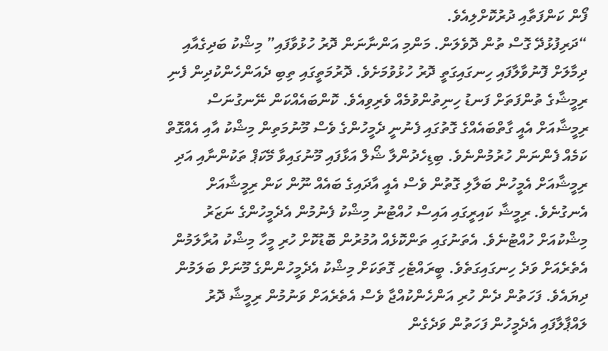ފޯން ކަންފަތާއި ދުރުކޮށްލިއެވެ.
“ދަރިފުޅުދޭ ގޮސް ތުން ދޮވެލަން. މަންމި އަންނާނަން ދޮރު ހުޅުވާފައި” މިޝްކު ބަދިގެއާއި ދިމާލަށް ފޮނުވާލާފައި ހިނގައިގަތީ ދޮރު ހުޅުވުމަށެވެ. ދޮރުމަތީގައި ތިބި ދެއަންހެންކުދިން ފެނި ރިމީޝާގެ ތުންފަތަށް ފަނޑު ހިނިތުންވުމެއް ވެރިވިއެވެ. ކޮންބައެއްކަން ނޭނގުނަސް ރިމީޝާއަށް އެއީ ގާތްބައެއްގެ ގޮތުގައި ފެނުނީ ދެމީހުންގެ ވެސް މޫނުމަތިން މިޝްކު އާއި އެއްގޮތް ކަމެއް ފެންނަން ހުރުމުންނެވެ. ބިޑިހެދުންލާ ޝޯލް އަޅާފައި މޫނުގައިވާ މޭކަޕް ތަކުންނާއި އަދި ރިމީޝާއަށް އެމީހުން ބަލާލި ގޮތުން ވެސް އެއީ އާދައިގެ ބައެއް ނޫން ކަން ރިމީޝާއަށް އެނގުނެވެ. ރިމީޝާ ކައިރީގައި އައިސް ހުއްޓުނު މިޝްކު ފެނުމުން އެދެމީހުންގެ ނަޒަރު މިޝްކުއަށް ހުއްޓުނެވެ. އެތަނުގައި ތަންކޮޅެއް އުމުރުން ބޮޑުކޮށް ހުރި މީހާ މިޝްކު އުރާލަމުން އެތެރެއަށް ވަދެ ހިނގައިގަތެވެ. ބީރައްޓެހި ގޮތަކަށް މިޝްކު އެދެމީހުންންގެ މޫނަށް ބަލަމުން ދިޔައެވެ. ފަހަތުން ދެން ހުރި އަންހެންކުއްޖާ ވެސް އެތެރެއަށް ވަނުމުން ރިމީޝާ ދޮރު ލައްޕާލާފައި އެދެމީހުން ފަހަތުން ވަދެގެން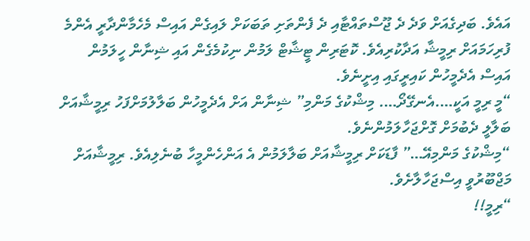އައެވެ. ބަދިގެއަށް ވަދެ ދެ ޖޫސްތައްޓާއި ދެ ފެންތަށި ތަބަކަށް ލައިގެން އައިސް މެހެމާންދާރީ އެންމެ ފުރިހަމައަށް ރިމީޝާ އަދާކުރިއެވެ. ކޮޓަރިން ޓީޝާޓް ލަމުން ނިކުމެގެން އައި ޝިނާން ހީލަމުން އައިސް އެދެމީހުން ކައިރީގައި އިށީނެވެ.
“މީ ރިމީ އަކީ….އެނގޭދޯ…. މިޝްކުގެ މަންމި” ޝިނާން އަށް އެދެމީހުން ބަލާލުމަށްފަހު ރިމީޝާއަށް ބަލާލީ ދެބުމަށް ގޮށްޖަހާލަމުންނެވެ.
“މިޝްކުގެ މަންމިއޭ…” ފާޑަކަށް ރިމީޝާއަށް ބަލާލަމުން އެ އަންހެންމީހާ ބުނެލިއެވެ. ރިމީޝާއަށް މަޖްބޫރުވީ އިސްޖަހާލާށެވެ.
“ރިމީ!!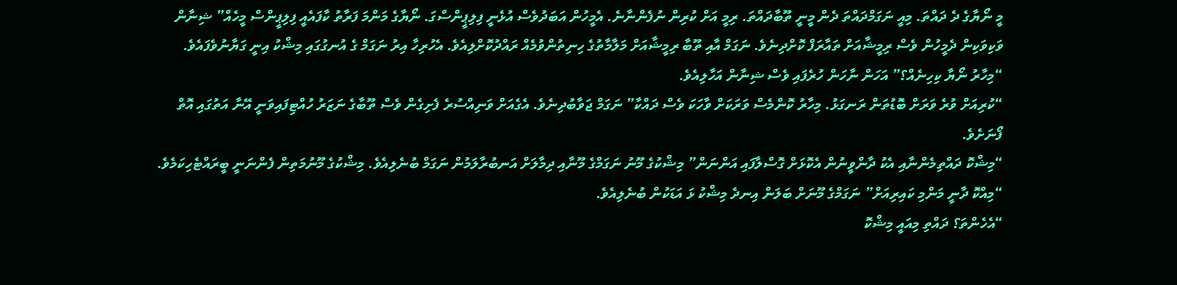މީ ނޯޔާގެ ދެ ދައްތަ. މިއީ ނަގަމްދައްތަ ދެން މީނީ ތޫބާދައްތަ. ރިމީ އަށް ކުރިން ނުފެންނާނެ. އެމީހުން އަބަދުވެސް އުޅެނީ ފިލިޕީންސްގަ. ނޯޔާގެ މަންމަ ފަރާތު ކާފައެއީ ފިލިޕީންސް މީހެއް” ޝިނާން ވަކިވަކިން ދެމީހުން ވެސް ރިމީޝާއަށް ތައާރަފް ކޮށްދިނެވެ. ނަގަމް އާއި ތޫބާ ރިމީޝާއަށް މަލާމާތުގެ ހިނިތުންވުމެއް ރައްދުކޮށްލިއެވެ. އެހުރިހާ އިރު ނަގަމް ގެ އުނގުގައި މިޝްކު އިނީ ގަޔާނުވެފައެވެ.
“މިހާރު ނޯޔާ ކިހިނެއް؟” އަހަން ނާހަން ހުރެފައި ވެސް ޝިނާން އަހާލިއެވެ.
“ކުރިއަށް ވުރެ ވަރަށް ބޮޑުތަން ރަނގަޅު. މިހާރު ކޮންމެސް ވަރަކަށް ވާހަކަ ވެސް ދައްކާ” ނަގަމް ޖަވާބުދިނެވެ. އެގެއަށް ވަނިއްސުރެ ފެށިގެން ވެސް ތޫބާގެ ނަޒަރު ހުއްޓިފައިވަނީ އޭނާ އަތުގައި އޮތް ފޯނަށެވެ.
“މިޝްކޮ ދައްތިމެންނާއި އެކު ދާންވީނުން އެކޮޅަށް ގޮސްލާފައި އަންނަން” މިޝްކުގެ މޫނު ނަގަމްގެ މޫނާއި ދިމާލަށް އަނބުރާލަމުން ނަގަމް ބުނެލިއެވެ. މިޝްކުގެ މޫނުމަތިން ފެންނަނީ ބީރައްޓެހިކަމެވެ.
“މިއްކޮ ދާނީ މަންމި ކައިރިއަށް” ނަގަމްގެ މޫނަށް ބަލަން އިނދެ މިޝްކު ޅަ އަޑަކުން ބުނެލިއެވެ.
“އެހެންތަ؟ ދައްތި މިއައީ މިޝްކޮ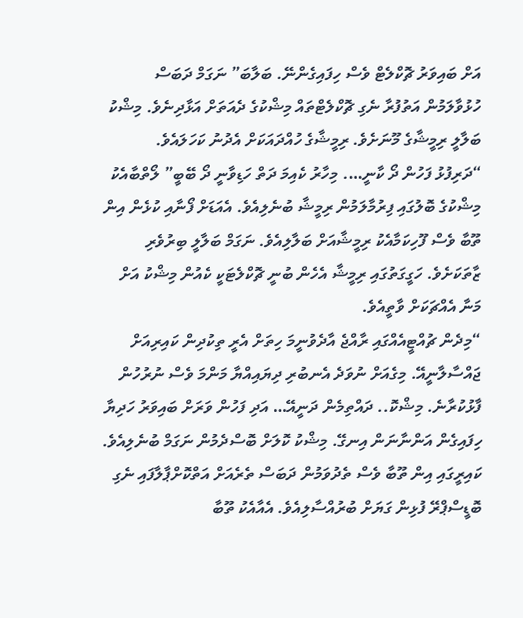އަށް ބައިވަރު ޗޮކްލެޓް ވެސް ހިފައިގެންނޭ. ބަލާބަ” ނަގަމް ދަބަސް ހުޅުވާލަމުން އަތުފުރާ ނެގި ޗޮކްލެޓްތައް މިޝްކުގެ ދެއަތަށް އަޅާދިނެވެ. މިޝްކު ބަލާލީ ރިމީޝާގެ މޫނަށެވެ. ރިމީޝާގެ ހުއްދައަކަށް އެދުނު ކަހަލައެވެ.
“ދަރިފުޅު ފަހުން ދޯ ކާނީ…. މިހާރު ކެއިމަ ދަތް ހަޑިވާނީ ދޯ ބޭބީ” ލޯތްބާއެކު މިޝްކުގެ ބޮލުގައި ފިރުމާލަމުން ރިމީޝާ ބުނެލިއެވެ. އެއަޑަށް ފޯނާއި ކުޅެން އިން ތޫބާ ވެސް ފޫހިކަމާއެކު ރިމީޝާއަށް ބަލާލިއެވެ. ނަގަމް ބަލާލީ ބިރުވެރި ޒާތަކަށެވެ. ހަގީގަތުގައި ރިމީޝާ އެހެން ބުނީ ޗޮކްލެޓަކީ ކެއުން މިޝްކު އަށް މަނާ އެއްޗަކަށް ވާތީއެވެ.
“މިދެން ޗުއްޓީއެއްގައި ރާއްޖެ އާދެވުނީމަ ހިތަށް އެރީ ތިކުދިން ކައިރިއަށް ޖައްސާލާނީއޭ. މިގެއަށް ނުވަދެ އެނބުރި ދިޔައިއްޔާ މަންމަ ވެސް ނުރުހުން ފާޅުކުރާނެ. މިޝްކޮ.. ދައްތިމެން ދަނީއޭ… އަދި ފަހުން ވަރަށް ބައިވަރު ހަދިޔާ ހިފައިގެން އަންނާނަން އިނގޭ. މިޝްކު ކޮލަށް ބޮސްދެމުން ނަގަމް ބުނެލިއެވެ. ކައިރީގައި އިން ތޫބާ ވެސް ތެދުވަމުން ދަބަސް ތެރެއަށް އަތްކޮށްޕާލާފައި ނެގި ބޮޑީސްޕްރޭ ފުޅިން ގަޔަށް ބުރުއްސާލިއެވެ. އެއާއެކު ތޫބާ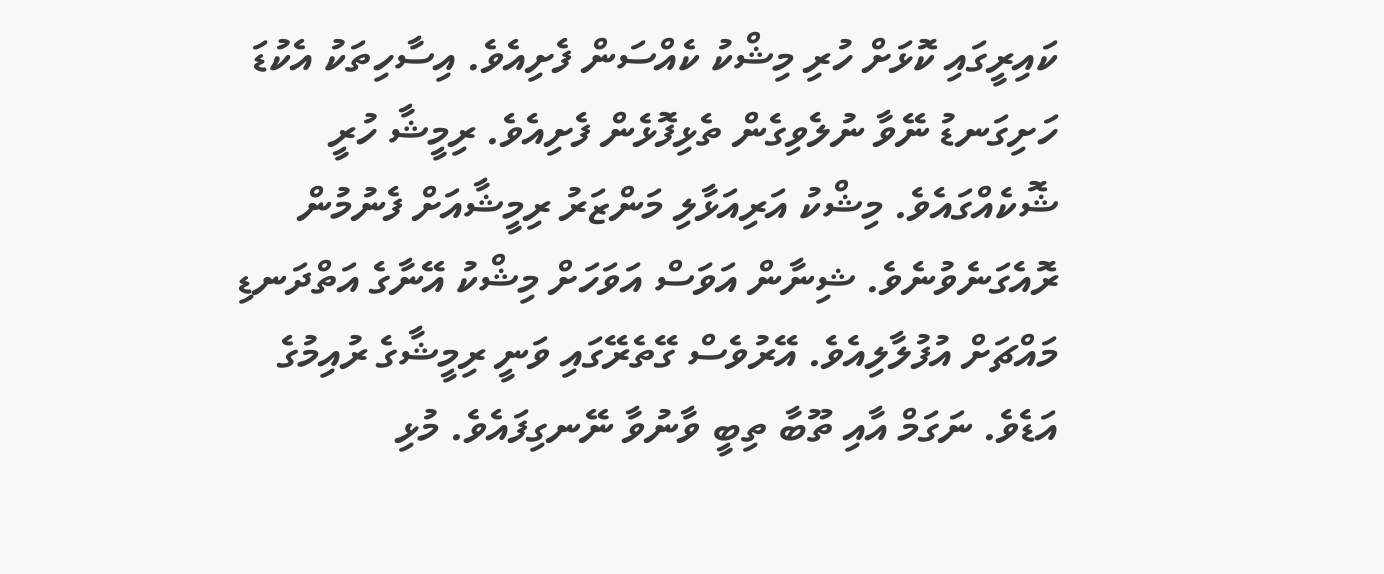ކައިރީގައި ކޮޅަށް ހުރި މިޝްކު ކެއްސަން ފެށިއެވެ. އިސާހިތަކު އެކުޑަ ހަށިގަނޑު ނޭވާ ނުލެވިގެން ތެޅިފޮޅެން ފެށިއެވެ. ރިމީޝާ ހުރީ ޝޮކެއްގައެވެ. މިޝްކު އަރިއަޅާލި މަންޒަރު ރިމީޝާއަށް ފެނުމުން ރޮއެގަނެވުނެވެ. ޝިނާން އަވަސް އަވަހަށް މިޝްކު އޭނާގެ އަތްދަނޑި މައްޗަށް އުފުލާލިއެވެ. އޭރުވެސް ގޭތެރޭގައި ވަނީ ރިމީޝާގެ ރުއިމުގެ އަޑެވެ. ނަގަމް އާއި ތޫބާ ތިބީ ވާނުވާ ނޭނގިފައެވެ. މުޅި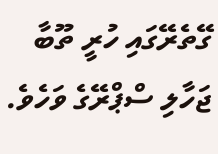ގޭތެރޭގައި ހުރީ ތޫބާ ޖަހާލި ސްޕްރޭގެ ވަހެވެ.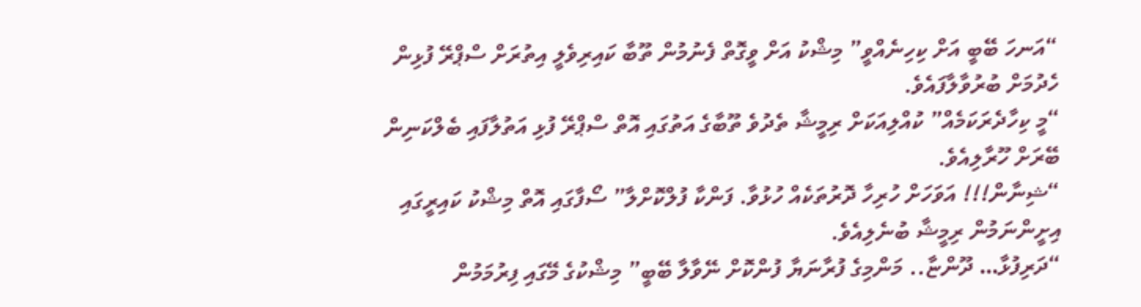“އަނހަ ބޭބީ އަށް ކިހިނެއްވީ” މިޝްކު އަށް ވީގޮތް ފެނުމުން ތޫބާ ކައިރިވެލީ އިތުރަށް ސްޕްރޭ ފުޅިން ހެދުމަށް ބުރުވާލާފައެވެ.
“މީ ކިހާދެރަކަމެއް” ކުއްލިއަކަށް ރިމީޝާ ތެދުވެ ތޫބާގެ އަތުގައި އޮތް ސްޕްރޭ ފުޅި އަތުލާފައި ބެލްކަނިން ބޭރަށް ހޫރާލިއެވެ.
“ޝިނާން!!! އަވަހަށް ހުރިހާ ދޮރުތަކެއް ހުޅުވާ. ފަންކާ ފުލްކޮށްލާ” ސޯފާގައި އޮތް މިޝްކު ކައިރީގައި އިށީންނަމުން ރިމީޝާ ބުނެލިއެވެ.
“ދަރިފުޅާ… ދޫންޏާ.. މަންމިގެ ފުރާނަޔާ ފުންކޮށް ނޭވާލާ ބޭބީ” މިޝްކުގެ މޭގައި ފިރުމަމުން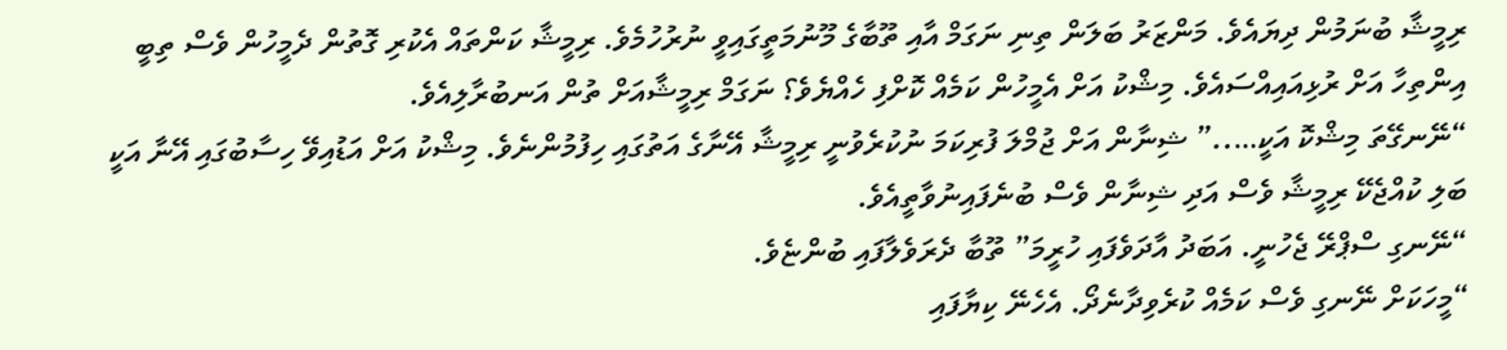ރިމީޝާ ބުނަމުން ދިޔައެވެ. މަންޒަރު ބަލަން ތިނި ނަގަމް އާއި ތޫބާގެ މޫނުމަތީގައިވީ ނުރުހުމެވެ. ރިމީޝާ ކަންތައް އެކުރި ގޮތުން ދެމީހުން ވެސް ތިބީ އިންތިހާ އަށް ރުޅިއައިއްސައެވެ. މިޝްކު އަށް އެމީހުން ކަމެއް ކޮށްފި ހެއްޔެވެ؟ ނަގަމް ރިމީޝާއަށް ތުން އަނބުރާލިއެވެ.
“ނޭނގޭތަ މިޝްކޮ އަކީ…..” ޝިނާން އަށް ޖުމްލަ ފުރިކަމަ ނުކުރެވުނީ ރިމީޝާ އޭނާގެ އަތުގައި ހިފުމުންނެވެ. މިޝްކު އަށް އަޑުއިވޭ ހިސާބުގައި އޭނާ އަކީ ބަލި ކުއްޖެކޭ ރިމީޝާ ވެސް އަދި ޝިނާން ވެސް ބުނެފައިނުވާތީއެވެ.
“ނޭނގި ސްޕްރޭ ޖެހުނީ. އަބަދު އާދަވެފައި ހުރީމަ” ތޫބާ ދެރަވެލާފައި ބުންޏެވެ.
“މީހަކަށް ނޭނގި ވެސް ކަމެއް ކުރެވިދާނެދޯ. އެހެނޭ ކިޔާފައި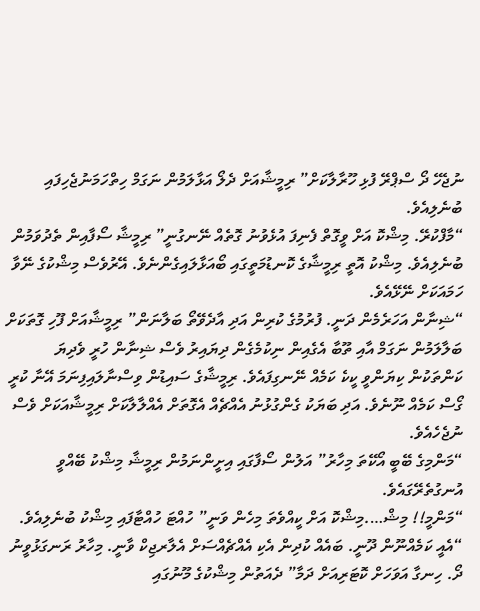ނުޖެހޭ ދޯ ސްޕްރޭ ފުޅި ހޫރާލާކަށް” ރިމީޝާއަށް ދެލޯ އަޅާލަމުން ނަގަމް ހިތްހަމަނުޖެހިފައި ބުނެލިއެވެ.
“މާފްކުރޭ. މިޝްކޮ އަށް ވީގޮތް ފެނިފަ އުޅެވުނު ގޮތެއް ނޭނގުނީ” ރިމީޝާ ސޯފާއިން ތެދުވަމުން ބުނެލިއެވެ. މިޝްކު އޮތީ ރިމީޝާގެ ކޮނޑުމަތީގައި ބޯއަޅާލައިގެންނެވެ. އޭރުވެސް މިޝްކުގެ ނޭވާ ހަމައަކަށް ނޭޅޭއެވެ.
“ޝިނާން އަހަރެމެން ދަނީ. ފުރުމުގެ ކުރިން އަދި އާދެވޭތޯ ބަލާނަން” ރިމީޝާއަށް ފޫހި ގޮތަކަށް ބަލާލަމުން ނަގަމް އާއި ތޫބާ އެގެއިން ނިކުމެގެން ދިޔައިރު ވެސް ޝިނާން ހުރީ ވެދިޔަ ކަންތަކުން ކިޔަންވީ ކީކެ ކަމެއް ނޭނގިފައެވެ. ރިމީޝާގެ ސައިޑުން ވިސްނާލައިފިނަމަ އޭނާ ކުރީ ގޯސް ކަމެއް ނޫނެވެ. އަދި ބަޔަކު ގެންގުޅުނު އެއްޗެއް އެގޮތަށް އެއްލާލާކަށް ރިމީޝާއަކަށް ވެސް ނުޖެހެއެވެ.
“މަންމިގެ ބޭބީ އޯކޭތަ މިހާރު” އަލުން ސޯފާގައި އިށީންނަމުން ރިމީޝާ މިޝްކު ބޭއްވީ އުނގުތެރޭގައެވެ.
“މަންމީ!! މިޝް….މިޝްކޮ އަށް ކީއްވެތަ މިހެން ވަނީ” ހުއްޓަ ހުއްޓާފައި މިޝްކު ބުނެލިއެވެ.
“އެއީ ކަމެއްނޫން ދޫނީ. ބައެއް ކުދިން އެކި އެއްޗެއްސަށް އެލާރޖިކް ވާނީ. މިހާރު ރަނގަޅުވީނު ދޯ. ހިނގާ އަވަހަށް ކޮޓަރިއަށް ދަމާ” ދެއަތުން މިޝްކުގެ މޫނުގައި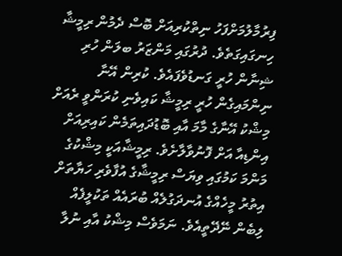ފިރުމާލުމަށްފަހު ނިތްކުރިއަށް ބޮސް ދެމުން ރިމީޝާ ހިނގައިގަތެވެ. ދުރުގައި މަންޒަރު ބލަން ހުރި ޝިނާން ހުރީ ގަނޑުވެފައެވެ. ކުރިން އޭނާ ނިންމައިގެން ހުރީ ރިމީޝާ ކައިވެނި ކުރަންވީ ރެއަށް މިޝްކު އޭނާގެ މާމަ އާއި ބޮޑުދައިތަމެން ކައިރިއަށް އިންޑިއާ އަށް ފޮނުވާލާށެވެ. ރިމީޝާއަކީ މިޝްކުގެ މަންމަ ކަމުގައި ވިޔަސް ރިމީޝާގެ އުފާވެރި ހަޔާތަށް އިތުރު މީހެއްގެ އުނދަގުލެއް ބުރައެއް ތަކުލީފެއް ލިބެން ނޭދޭތީއެވެ. ނަމަވެސް މިޝްކު އާއި ނުލާ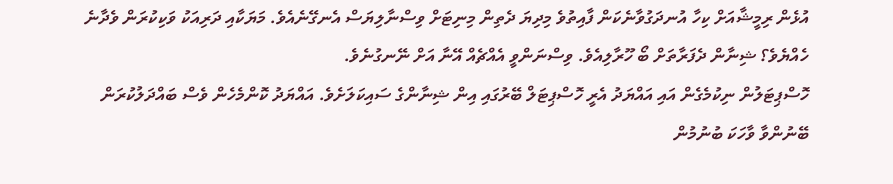އުޅެން ރިމީޝާއަށް ކިހާ އުނދަގުވާނެކަން ފާއިތުވެ މިދިޔަ ދެތިން މިނިޓަށް ވިސްނާލިޔަސް އެނގޭނެއެވެ. މަޔަކާއި ދަރިއަކު ވަކިކުރަން ވެދާނެ ހެއްޔެވެ؟ ޝިނާން ދެފަރާތަށް ބޯ ހޫރާލިއެވެ. ވިސްނަންވީ އެއްޗެއް އޭނާ އަށް ނޭނގުނެވެ.
ހޮސްޕިޓަލުން ނިކުމެގެން އައި އައްޔަދު އެރީ ހޮސްޕިޓަލް ބޭރުގައި އިން ޝިނާންގެ ސައިކަލަށެވެ. އައްޔަދު ކޮންމެހެން ވެސް ބައްދަލުކުރަން ބޭނުންވާ ވާހަކަ ބުނުމުން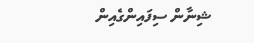ޝިނާން ސިފައިންގެއިން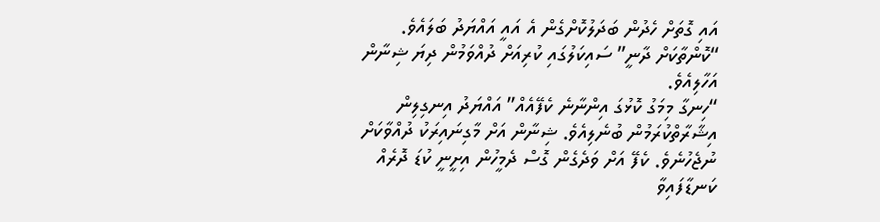އައި ގޮތަށް ހެދުން ބަދަލުކޮށްގެން އެ އައީ އައްޔަދު ބަލައެވެ.
“ކޮންތާކަށް ދާނީ” ސައިކަލުގައި ކުރިއަށް ދުއްވަމުން ދިޔަ ޝިނާން އަހާލިއެވެ.
“ހިނގާ މިމަގު ކޮޅުގަ އިންނާނެ ކެފޭއެއް” އައްޔަދު އިނގިލިން އިޝާރާތްކުރަމުން ބުނެލިއެވެ. ޝިނާން އަށް މާގިނައިރަކު ދުއްވާކަށް ނުޖެހުނެވެ. ކެފޭ އަށް ވަދެގެން ގޮސް ދެމީހުން އިށީނީ ކުޑަ ދޮރެއް ކަނޑާފައިވާ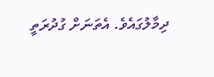ދިމާލުގައެވެ. އެތަނަށް ގުދުރަތީ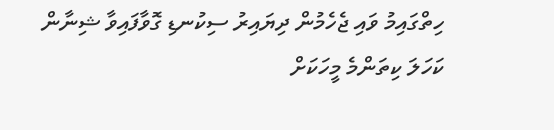ހިތްގައިމު ވައި ޖެހެމުން ދިޔައިރު ސިކުނޑި ގޮވާފައިވާ ޝިނާން ކަހަލަ ކިތަންމެ މީހަކަށް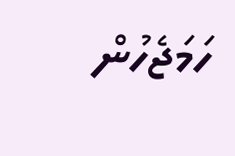ހަމަޖެހުން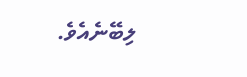ލިބޭނެއެވެ.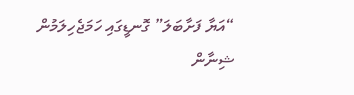“އަޔާ ފަށާބަލަ” ގޮނޑީގައި ހަމަޖެހިލަމުން ޝިނާން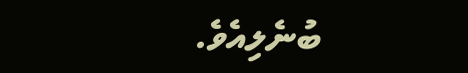ބުނެލިއެވެ.